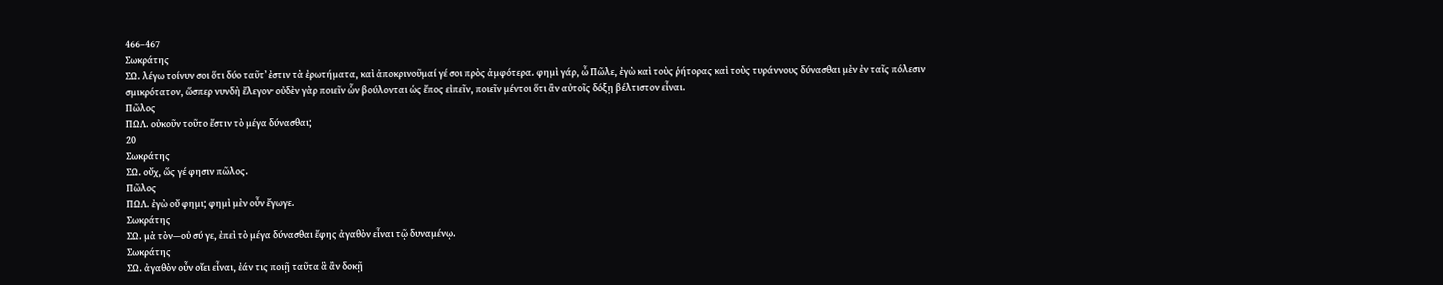466–467
Σωκράτης
ΣΩ. λέγω τοίνυν σοι ὅτι δύο ταῦτʼ ἐστιν τὰ ἐρωτήματα, καὶ ἀποκρινοῦμαί γέ σοι πρὸς ἀμφότερα. φημὶ γάρ, ὦ Πῶλε, ἐγὼ καὶ τοὺς ῥήτορας καὶ τοὺς τυράννους δύνασθαι μὲν ἐν ταῖς πόλεσιν σμικρότατον, ὥσπερ νυνδὴ ἔλεγον· οὐδὲν γὰρ ποιεῖν ὧν βούλονται ὡς ἔπος εἰπεῖν, ποιεῖν μέντοι ὅτι ἂν αὐτοῖς δόξῃ βέλτιστον εἶναι.
Πῶλος
ΠΩΛ. οὐκοῦν τοῦτο ἔστιν τὸ μέγα δύνασθαι;
20
Σωκράτης
ΣΩ. οὔχ, ὥς γέ φησιν πῶλος.
Πῶλος
ΠΩΛ. ἐγὼ οὔ φημι; φημὶ μὲν οὖν ἔγωγε.
Σωκράτης
ΣΩ. μὰ τὸν—οὐ σύ γε, ἐπεὶ τὸ μέγα δύνασθαι ἔφης ἀγαθὸν εἶναι τῷ δυναμένῳ.
Σωκράτης
ΣΩ. ἀγαθὸν οὖν οἴει εἶναι, ἐάν τις ποιῇ ταῦτα ἃ ἂν δοκῇ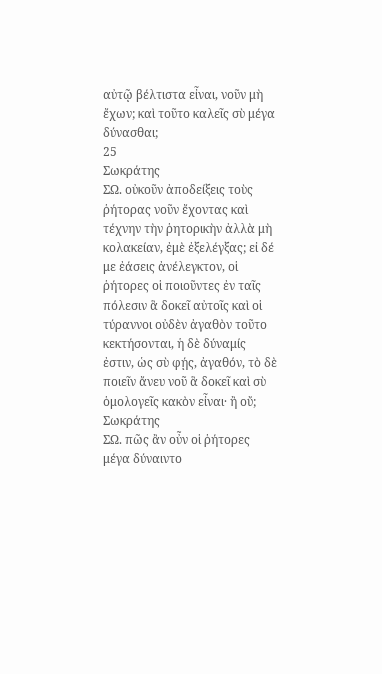αὐτῷ βέλτιστα εἶναι, νοῦν μὴ ἔχων; καὶ τοῦτο καλεῖς σὺ μέγα δύνασθαι;
25
Σωκράτης
ΣΩ. οὐκοῦν ἀποδείξεις τοὺς ῥήτορας νοῦν ἔχοντας καὶ τέχνην τὴν ῥητορικὴν ἀλλὰ μὴ κολακείαν, ἐμὲ ἐξελέγξας; εἰ δέ με ἐάσεις ἀνέλεγκτον, οἱ ῥήτορες οἱ ποιοῦντες ἐν ταῖς πόλεσιν ἃ δοκεῖ αὐτοῖς καὶ οἱ τύραννοι οὐδὲν ἀγαθὸν τοῦτο κεκτήσονται, ἡ δὲ δύναμίς ἐστιν, ὡς σὺ φῄς, ἀγαθόν, τὸ δὲ ποιεῖν ἄνευ νοῦ ἃ δοκεῖ καὶ σὺ ὁμολογεῖς κακὸν εἶναι· ἢ οὔ;
Σωκράτης
ΣΩ. πῶς ἂν οὖν οἱ ῥήτορες μέγα δύναιντο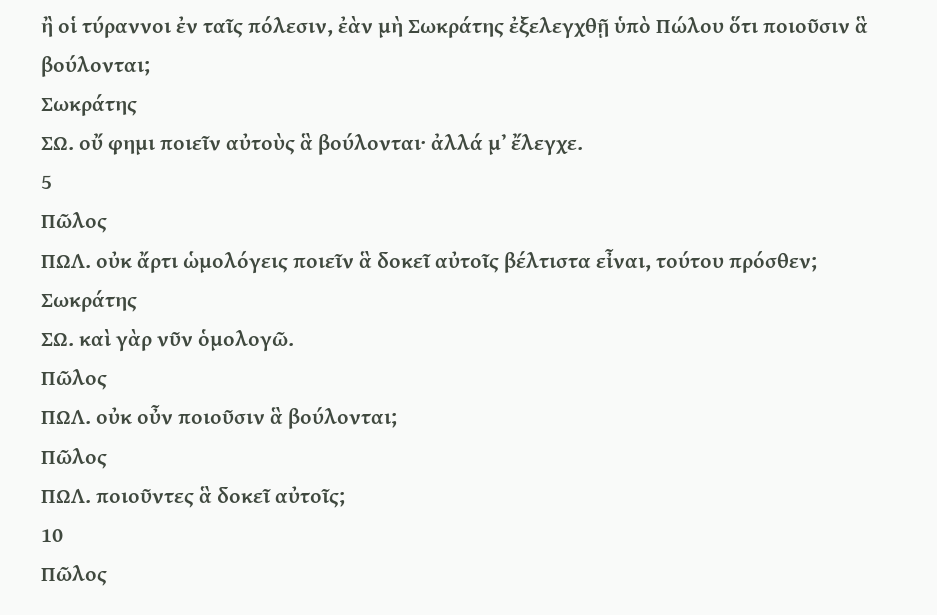ἢ οἱ τύραννοι ἐν ταῖς πόλεσιν, ἐὰν μὴ Σωκράτης ἐξελεγχθῇ ὑπὸ Πώλου ὅτι ποιοῦσιν ἃ βούλονται;
Σωκράτης
ΣΩ. οὔ φημι ποιεῖν αὐτοὺς ἃ βούλονται· ἀλλά μʼ ἔλεγχε.
5
Πῶλος
ΠΩΛ. οὐκ ἄρτι ὡμολόγεις ποιεῖν ἃ δοκεῖ αὐτοῖς βέλτιστα εἶναι, τούτου πρόσθεν;
Σωκράτης
ΣΩ. καὶ γὰρ νῦν ὁμολογῶ.
Πῶλος
ΠΩΛ. οὐκ οὖν ποιοῦσιν ἃ βούλονται;
Πῶλος
ΠΩΛ. ποιοῦντες ἃ δοκεῖ αὐτοῖς;
10
Πῶλος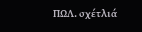ΠΩΛ. σχέτλιά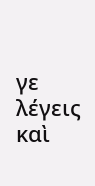γε λέγεις καὶ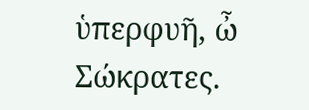ὑπερφυῆ, ὦ Σώκρατες.